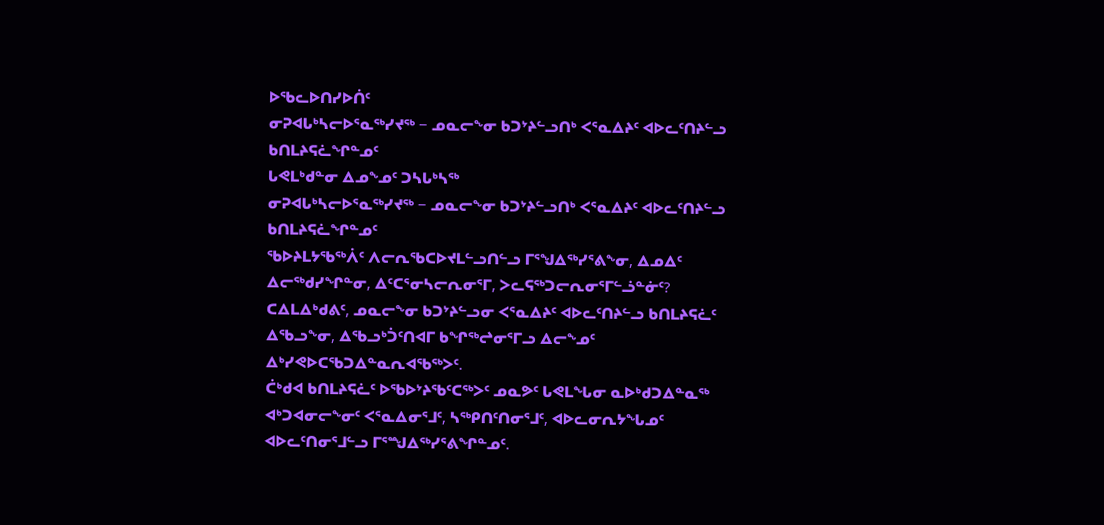ᐅᖃᓚᐅᑎᓯᐅᑏᑦ
ᓂᕈᐊᒐᒃᓴᓕᐅᕐᓇᖅᓯᔪᖅ − ᓄᓇᓕᖕᓂ ᑲᑐᔾᔨᓪᓗᑎᒃ ᐸᕐᓇᐃᔨᑦ ᐊᐅᓚᑦᑎᔨᓪᓗ ᑲᑎᒪᔨᕋᓛᖏᓐᓄᑦ
ᒐᕙᒪᒃᑯᓐᓂ ᐃᓄᖕᓄᑦ ᑐᓴᒐᒃᓴᖅ
ᓂᕈᐊᒐᒃᓴᓕᐅᕐᓇᖅᓯᔪᖅ − ᓄᓇᓕᖕᓂ ᑲᑐᔾᔨᓪᓗᑎᒃ ᐸᕐᓇᐃᔨᑦ ᐊᐅᓚᑦᑎᔨᓪᓗ ᑲᑎᒪᔨᕋᓛᖏᓐᓄᑦ
ᖃᐅᔨᒪᔭᖃᖅᐲᑦ ᐱᓕᕆᖃᑕᐅᔪᒪᓪᓗᑎᓪᓗ ᒥᕐᖑᐃᖅᓯᕐᕕᖕᓂ, ᐃᓄᐃᑦ ᐃᓕᖅᑯᓯᖏᓐᓂ, ᐃᑦᑕᕐᓂᓴᓕᕆᓂᕐᒥ, ᐳᓚᕋᖅᑐᓕᕆᓂᕐᒥᓪᓘᓐᓃᑦ? ᑕᐃᒪᐃᒃᑯᕕᑦ, ᓄᓇᓕᖕᓂ ᑲᑐᔾᔨᓪᓗᓂ ᐸᕐᓇᐃᔨᑦ ᐊᐅᓚᑦᑎᔨᓪᓗ ᑲᑎᒪᔨᕋᓛᑦ ᐃᖃᓗᖕᓂ, ᐃᖃᓗᒃᑑᑦᑎᐊᒥ ᑲᖏᖅᖠᓂᕐᒥᓗ ᐃᓕᖕᓄᑦ ᐃᒃᓯᕙᐅᑕᖃᑐᐃᓐᓇᕆᐊᖃᖅᐳᑦ.
ᑖᒃᑯᐊ ᑲᑎᒪᔨᕋᓛᑦ ᐅᖃᐅᔾᔨᖃᑦᑕᖅᐳᑦ ᓄᓇᕗᑦ ᒐᕙᒪᖓᓂ ᓇᐅᒃᑯᑐᐃᓐᓇᖅ ᐊᒃᑐᐊᓂᓕᖕᓂᑦ ᐸᕐᓇᐃᓂᕐᒧᑦ, ᓴᖅᑭᑎᑦᑎᓂᕐᒧᑦ, ᐊᐅᓚᓂᕆᔭᖓᓄᑦ ᐊᐅᓚᑦᑎᓂᕐᒧᓪᓗ ᒥᕐᙳᐃᖅᓯᕐᕕᖏᓐᓄᑦ.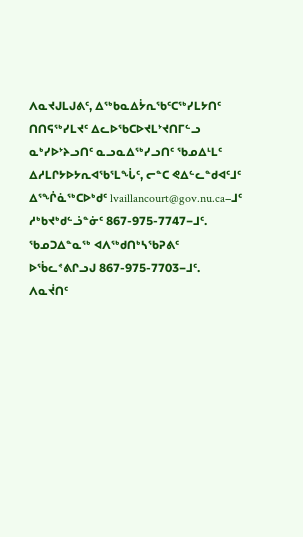ᐱᓇᔪᒍᒪᒍᕕᑦ, ᐃᖅᑲᓇᐃᔮᕆᖃᑦᑕᖅᓯᒪᔭᑎᑦ ᑎᑎᕋᖅᓯᒪᔪᑦ ᐃᓚᐅᖃᑕᐅᔪᒪᔾᔪᑎᒥᓪᓗ ᓇᒃᓯᐅᔾᔨᓗᑎᑦ ᓇᓗᓇᐃᖅᓯᓗᑎᑦ ᖃᓄᐃᒻᒪᑦ ᐃᓱᒪᒋᔭᐅᔭᕆᐊᖃᕐᒪᖔᑦ, ᓕᓐᑕ ᕙᐃᓪᓚᓐᑯᐊᑦᒧᑦ ᐃᕐᖐᓈᖅᑕᐅᒃᑯᑦ lvaillancourt@gov.nu.ca−ᒧᑦ ᓱᒃᑲᔪᒃᑯᓪᓘᓐᓃᑦ 867-975-7747−ᒧᑦ. ᖃᓄᑐᐃᓐᓇᖅ ᐊᐱᖅᑯᑎᒃᓴᖃᕈᕕᑦ ᐅᖄᓚᕝᕕᒋᓗᒍ 867-975-7703−ᒧᑦ.
ᐱᓇᔫᑎᑦ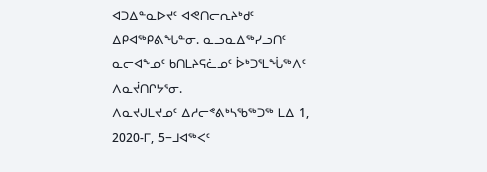ᐊᑐᐃᓐᓇᐅᔪᑦ ᐊᕙᑎᓕᕆᔨᒃᑯᑦ ᐃᑭᐊᖅᑭᕕᖓᓐᓂ. ᓇᓗᓇᐃᖅᓯᓗᑎᑦ ᓇᓕᐊᖕᓄᑦ ᑲᑎᒪᔨᕋᓛᓄᑦ ᐆᒃᑐᕐᒪᖔᖅᐱᑦ ᐱᓇᔫᑎᒋᔭᕐᓂ.
ᐱᓇᔪᒍᒪᔪᓄᑦ ᐃᓱᓕᕝᕕᒃᓴᖃᖅᑐᖅ ᒪᐃ 1, 2020-ᒥ, 5−ᒧᐊᖅᐸᑦ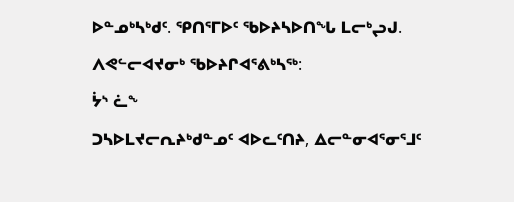ᐅᓐᓄᒃᓴᒃᑯᑦ. ᕿᑎᕐᒥᐅᑦ ᖃᐅᔨᓴᐅᑎᖓ ᒪᓕᒃᖢᒍ.
ᐱᕙᓪᓕᐊᔪᓂᒃ ᖃᐅᔨᒋᐊᕐᕕᒃᓴᖅ:
ᔮᔅ ᓛᖕ
ᑐᓴᐅᒪᔪᓕᕆᔨᒃᑯᓐᓄᑦ ᐊᐅᓚᑦᑎᔨ, ᐃᓕᓐᓂᐊᕐᓂᕐᒧᑦ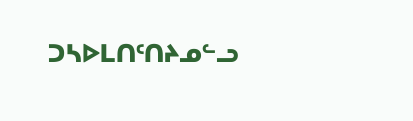ᑐᓴᐅᒪᑎᑦᑎᔨᓄᓪᓗ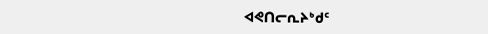ᐊᕙᑎᓕᕆᔨᒃᑯᑦ